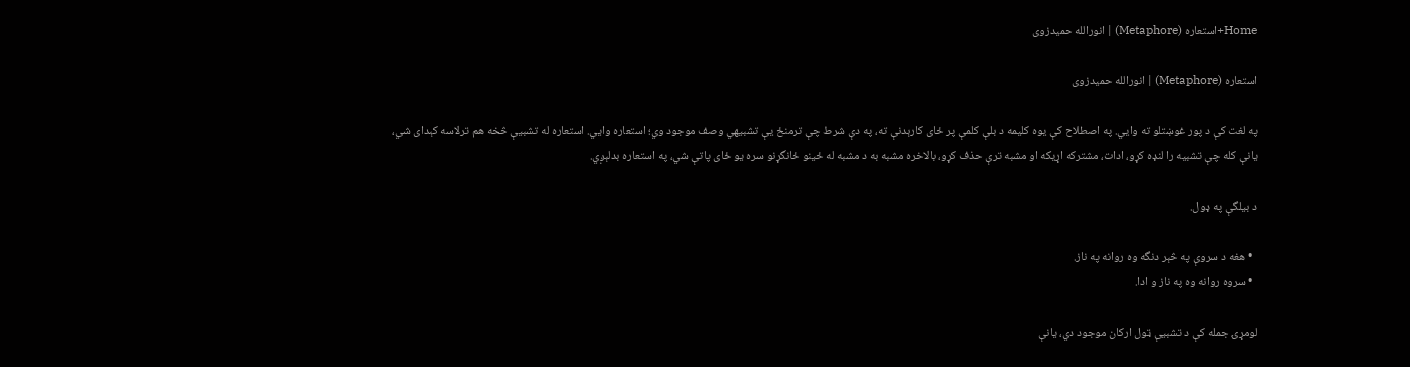Home+استعاره (Metaphore) | انورالله حمیدزوی

استعاره (Metaphore) | انورالله حمیدزوی

په لغت کې د پور غوښتلو ته وایي. په اصطلاح کې یوه کلیمه د بلې کلمې پر ځای کارېدنې ته، په دې شرط چې ترمنځ یې تشبیهي وصف موجود وي؛ استعاره وایي. استعاره له تشبیې څخه هم ترلاسه کېدای شي، یانې کله چې تشبیه را لنډه کړو، ادات، مشترکه اړیکه او مشبه ترې حذف کړو، بالاخره مشبه به د مشبه له ځینو ځانگړنو سره یو ځای پاتې شي، په استعاره بدلېږي.

د بیلگې په ډول.

  • هغه د سروې په څېر دنگه وه روانه په ناز.
  • سروه روانه وه په ناز و ادا.

لومړۍ جمله کې د تشبیې ټول ارکان موجود دي، یانې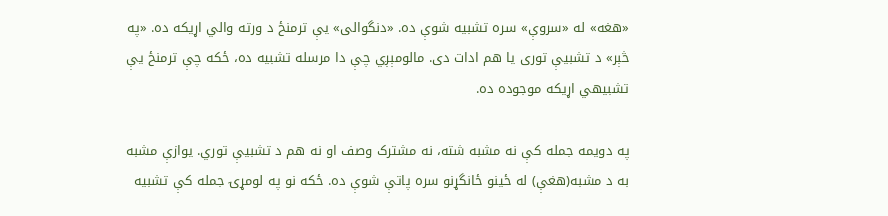«هغه» له «سروې» سره تشبیه شوې ده. «دنگوالی» یې ترمنځ د ورته والي اړیکه ده. «په څېر» د تشبیې توری یا هم ادات دی. مالومېږي چې دا مرسله تشبیه ده، ځکه چې ترمنځ یې تشبیهي اړیکه موجوده ده.

په دویمه جمله کې نه مشبه شته، نه مشترک وصف او نه هم د تشبیې توري. یوازې مشبه به د مشبه(هغې) له ځینو ځانگړنو سره پاتې شوې ده. ځکه نو په لومړۍ جمله کې تشبیه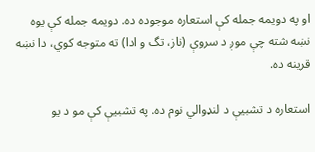او په دویمه جمله کې استعاره موجوده ده. دویمه جمله کې یوه نښه شته چې موږ د سروې (ناز، تگ و ادا) ته متوجه کوي، دا نښه قرینه ده.

استعاره د تشبیې د لنډوالي نوم ده. په تشبیې کې مو د یو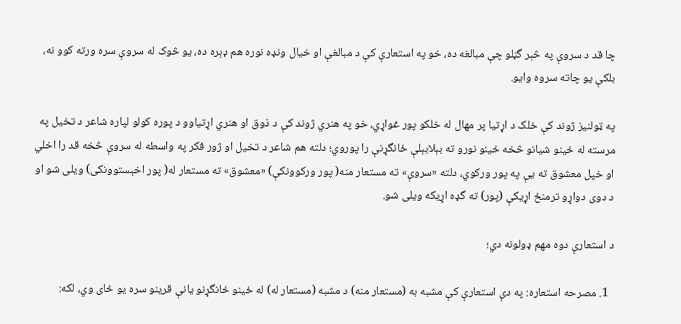چا قد د سروې په څېر گڼلو چې مبالغه ده، خو په استعارې کې د مبالغې او خیال ونډه نوره هم ډېره ده، یو څوک له سروې سره ورته کوو نه، بلکې یو چاته سروه وایو.

په ټولنیز ژوند کې خلک د اړتیا پر مهال له خلکو پور غواړي، خو په هنري ژوند کې د ذوق او هنري اړتیاوو د پوره کولو لپاره شاعر د تخیل په مرسته له ځینو شیانو څخه ځینو نورو ته بېلابېلې ځانگړنې را پوروي؛ دلته هم شاعر د تخیل او ژور فکر په واسطه له سروې څخه قد را اخلي او خپل معشوق ته یې په پور ورکوي، دلته «سروې» ته مستعار منه( پور ورکوونکې) «معشوق» ته مستعار له( پور اخېستوونکی) ویلی شو او د دوی دواړو ترمنځ اړیکې (پور) ته گډه اړیکه ویلی شو.

د استعارې دوه مهم ډولونه دي؛

  1. مصرحه استعاره: په دې استعارې کې مشبه به (مستعار منه) د مشبه (مستعار له) له ځینو ځانگړنو یانې قرینو سره یو ځای وي، لکه: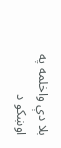بلا دې واخلمه په اوښکو د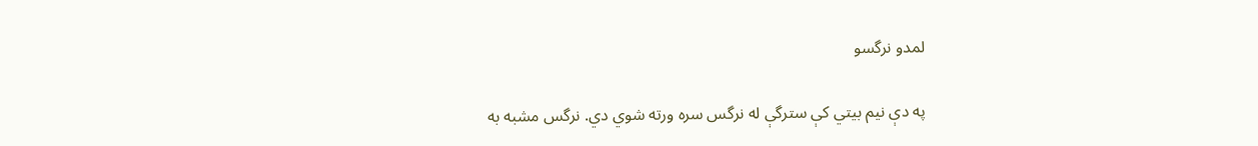لمدو نرگسو

په دې نیم بیتي کې سترگې له نرگس سره ورته شوي دي. نرگس مشبه به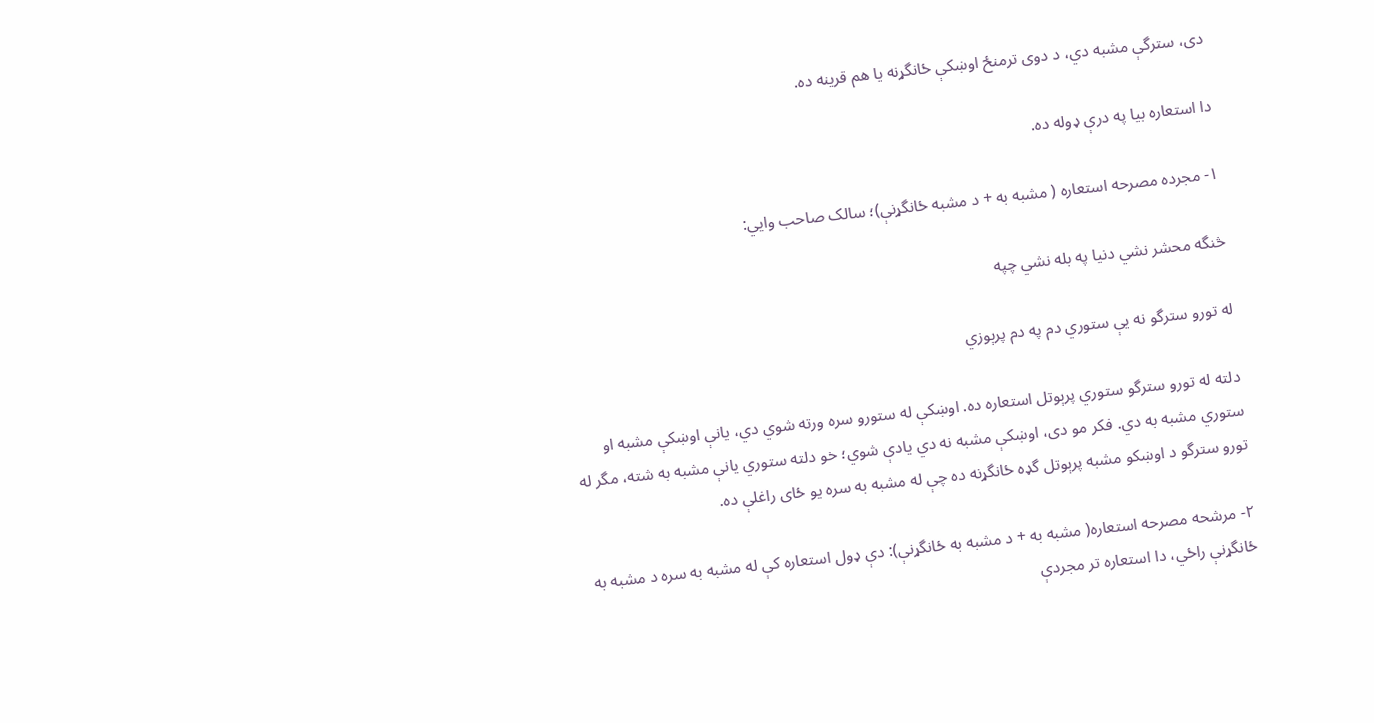دی، سترگې مشبه دي، د دوی ترمنځ اوښکې ځانگړنه یا هم قرینه ده.

دا استعاره بیا په درې ډوله ده.

۱- مجرده مصرحه استعاره ( مشبه به + د مشبه ځانگړنې)؛ سالک صاحب وایي:

څنگه محشر نشي دنیا په بله نشي چپه

له تورو سترگو نه یې ستوري دم په دم پرېوزي

دلته له تورو سترگو ستوري پرېوتل استعاره ده. اوښکې له ستورو سره ورته شوي دي، یانې اوښکې مشبه او ستوري مشبه به دي. فکر مو دی، اوښکې مشبه نه دي یادې شوي؛ خو دلته ستوري یانې مشبه به شته، مگر له تورو سترگو د اوښکو مشبه پرېوتل گډه ځانگړنه ده چې له مشبه به سره یو ځای راغلې ده.

۲- مرشحه مصرحه استعاره( مشبه به + د مشبه به ځانگړنې): دې ډول استعاره کې له مشبه به سره د مشبه به ځانگړنې راځي، دا استعاره تر مجردې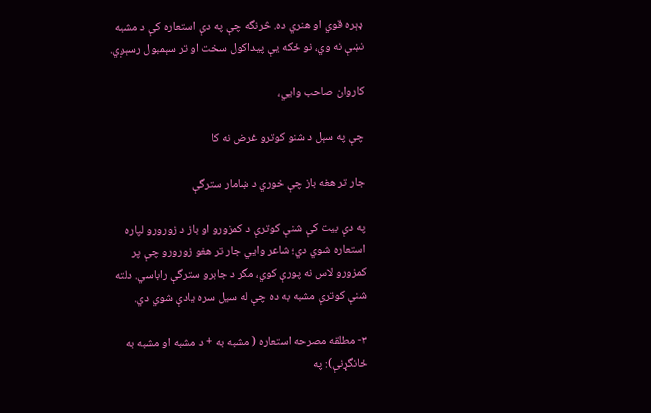ډېره قوي او هنري ده. څرنگه چې په دې استعاره کې د مشبه نښې نه وي، نو ځکه یې پیداکول سخت او تر سېمبول رسېږي.

کاروان صاحب وایي،

چې په سېل د شنو کوترو غرض نه کا

جار تر هغه باز چې خوري د ښامار سترگې

په دې بیت کې شنې کوترې د کمزورو او باز د زورورو لپاره استعاره شوي دي؛ شاعر وایي جار تر هغو زورورو چې پر کمزورو لاس نه پورې کوي، مگر د جابرو سترگې راباسي. دلته شنې کوترې مشبه به ده چې له سیل سره یادې شوي دي.

۳- مطلقه مصرحه استعاره ( مشبه به + د مشبه او مشبه به ځانگړنې): په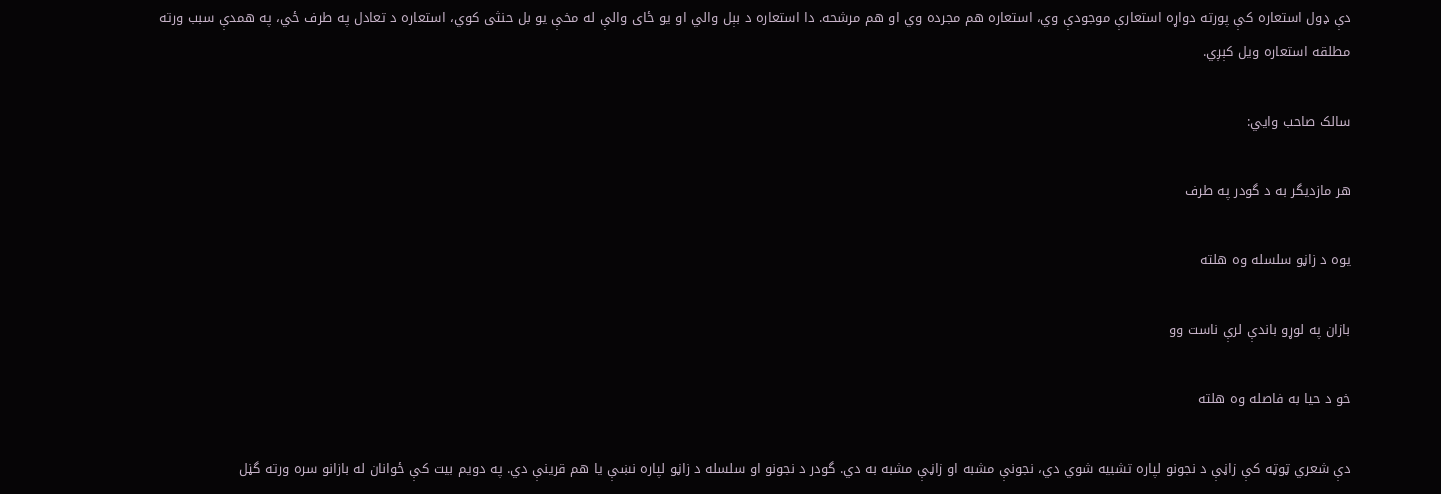دې ډول استعاره کې پورته دواړه استعارې موجودې وي، استعاره هم مجرده وي او هم مرشحه. دا استعاره د بېل والي او یو ځای والې له مخې یو بل حنثی کوي، استعاره د تعادل په طرف ځي، په همدې سبب ورته مطلقه استعاره ویل کېږي.

سالک صاحب وایي:

هر مازدیگر به د گودر په طرف

یوه د زاڼو سلسله وه هلته

بازان په لوړو باندې لرې ناست وو

خو د حیا به فاصله وه هلته

دې شعري ټوټه کې زاڼې د نجونو لپاره تشبیه شوي دي، نجونې مشبه او زاڼې مشبه به دي. گودر د نجونو او سلسله د زاڼو لپاره نښې یا هم قرینې دي. په دویم بیت کې ځوانان له بازانو سره ورته گڼل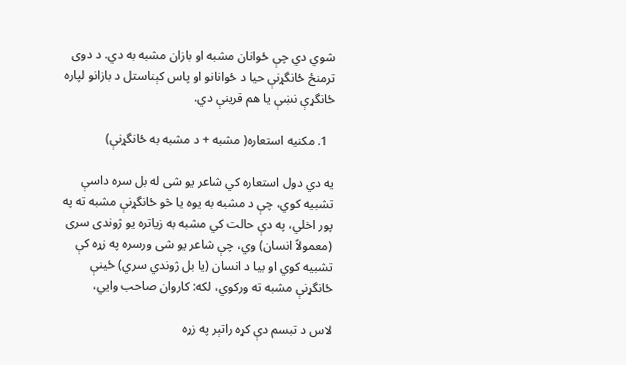شوي دي چې ځوانان مشبه او بازان مشبه به دي. د دوی ترمنځ ځانگړنې حیا د ځوانانو او پاس کېناستل د بازانو لپاره ځانگړې نښې یا هم قرینې دي.

  1. مکنیه استعاره( مشبه + د مشبه به ځانگړنې)

يه دي دول استعاره كي شاعر يو شى له بل سره داسې تشبيه كوي، چې د مشبه به يوه يا څو ځانگړنې مشبه ته په پور اخلي، په دې حالت كي مشبه به زياتره يو ژوندی سری (معمولاً انسان) وي، چې شاعر يو شى ورسره په زړه كې تشبيه كوي او بيا د انسان (يا بل ژوندي سري) ځینې ځانگړنې مشبه ته ورکوي، لکه: کاروان صاحب وایي،

لاس د تبسم دې كړه راتېر په زړه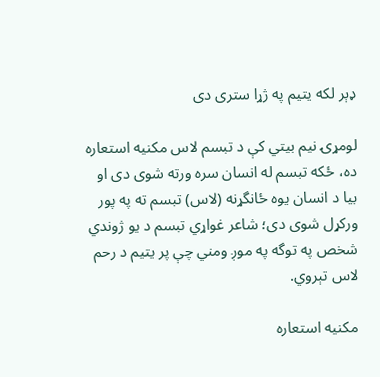ډېر لكه يتيم په ژړا سترى دى

لومړۍ نیم بیتي کې د تبسم لاس مکنیه استعاره ده، ځکه تبسم له انسان سره ورته شوی دی او بیا د انسان یوه ځانگړنه (لاس) تبسم ته په پور ورکړل شوی دی؛ شاعر غواړي تبسم د یو ژوندي شخص په توگه په موږ ومني چې پر یتیم د رحم لاس تېروي.

مکنیه استعاره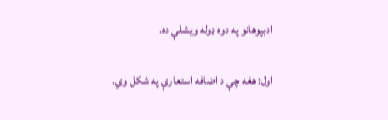ادبپوهانو په دوه ډوله ویشلې ده.

اول: هغه چې د اضافه استعارې په شکل وي.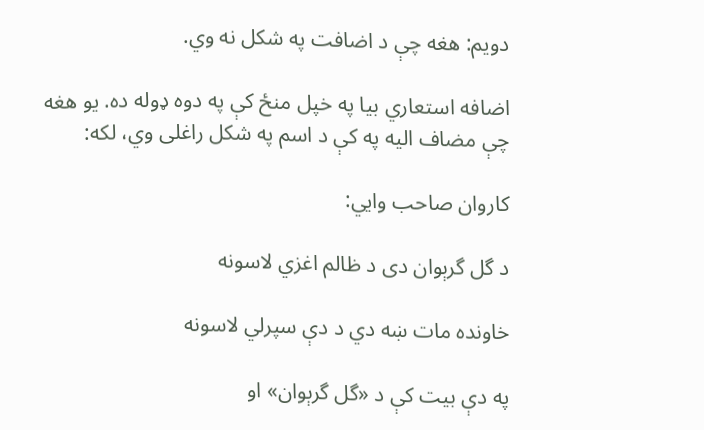دویم: هغه چې د اضافت په شکل نه وي.

اضافه استعاري بیا په خپل منځ کې په دوه ډوله ده. یو هغه چې مضاف الیه په کې د اسم په شکل راغلی وي، لکه:

کاروان صاحب وایي:

د گل گرېوان دی د ظالم اغزي لاسونه

خاونده مات ښه دي د دې سپرلي لاسونه

په دې بیت کې د «گل گرېوان» او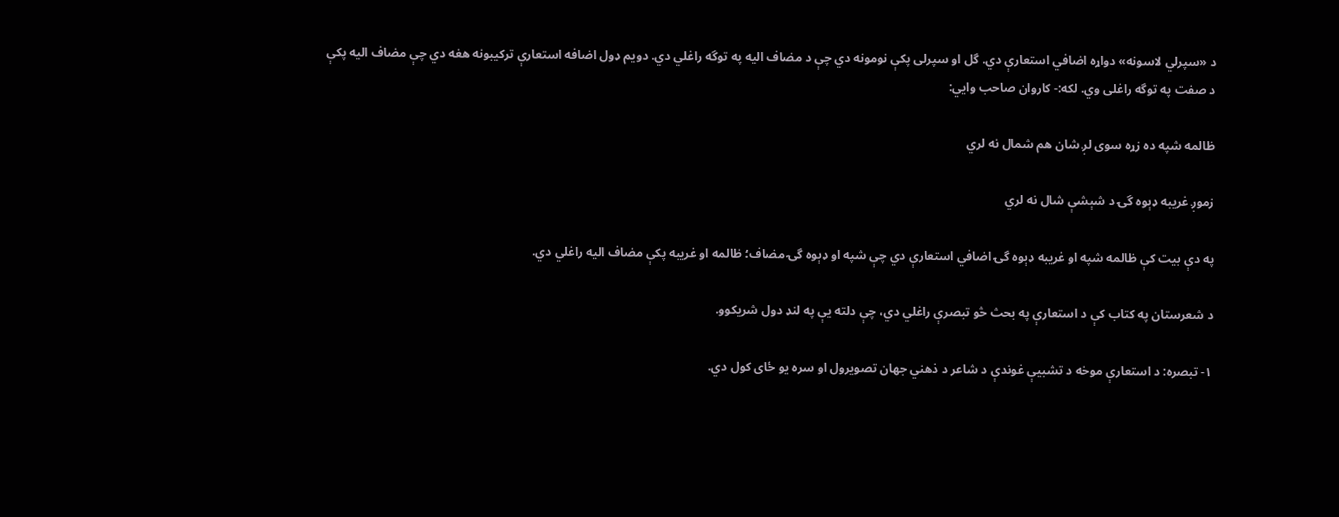د «سپرلي لاسونه» دواړه اضافي استعارې دي. گل او سپرلی پکې نومونه دي چې د مضاف الیه په توگه راغلي دي. دویم ډول اضافه استعارې ترکیبونه هغه دي چې مضاف الیه پکې د صفت په توگه راغلی وي. لکه:- کاروان صاحب وایي:

ظالمه شپه ده زړه سوی لږ شان هم شمال نه لري

زموږ غریبه ډېوه گۍ د شېشې شال نه لري

په دې بیت کې ظالمه شپه او غریبه ډېوه گۍ اضافي استعارې دي چې شپه او ډېوه گۍ مضاف؛ ظالمه او غریبه پکې مضاف الیه راغلي دي.

د شعرستان په کتاب کې د استعارې په بحث څو تبصرې راغلي دي، چې دلته یې په لنډ دول شریکوو.

۱- تبصره: د استعارې موخه د تشبیې غوندې د شاعر د ذهني جهان تصویرول او سره یو ځای کول دي.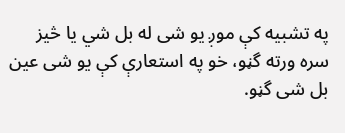په تشبیه کې موږ یو شی له بل شي یا څیز سره ورته گڼو، خو په استعارې کې یو شی عین بل شی گڼو.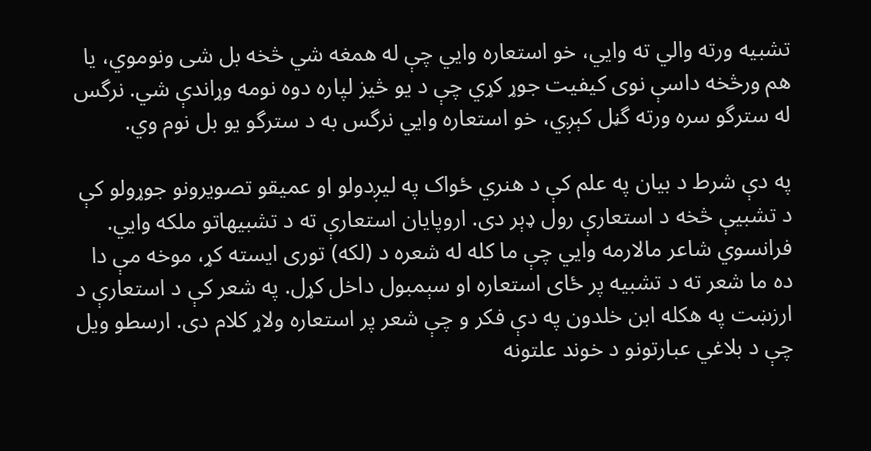تشبیه ورته والي ته وایي، خو استعاره وایي چې له همغه شي څخه بل شی ونوموي، یا هم ورڅخه داسې نوی کیفیت جوړ کړي چې د یو څیز لپاره دوه نومه وړاندې شي. نرگس له سترگو سره ورته گڼل کېږي، خو استعاره وایي نرگس به د سترگو یو بل نوم وي.

په دې شرط د بیان په علم کې د هنري ځواک په لیږدولو او عمیقو تصویرونو جوړولو کې د تشبیې څخه د استعارې رول ډېر دی. اروپایان استعارې ته د تشبیهاتو ملکه وایي. فرانسوي شاعر مالارمه وایي چې ما کله له شعره د (لکه) توری ایسته کړ، موخه مې دا ده ما شعر ته د تشبیه پر ځای استعاره او سېمبول داخل کړل. په شعر کې د استعارې د ارزښت په هکله ابن خلدون په دې فکر و چې شعر پر استعاره ولاړ کلام دی. ارسطو ویل چې د بلاغي عبارتونو د خوند علتونه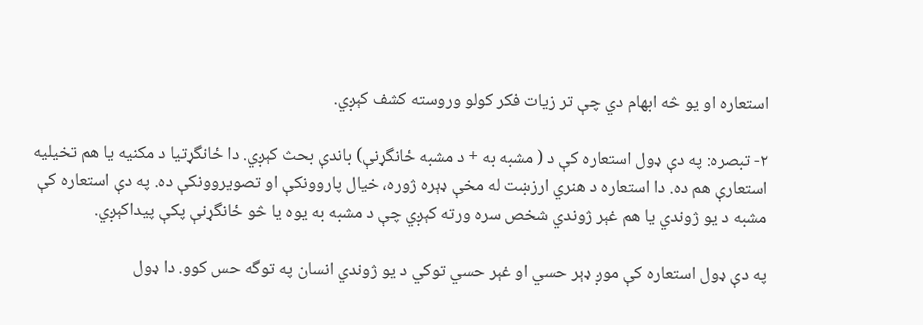استعاره او یو څه ابهام دي چې تر زیات فکر کولو وروسته کشف کېږي.

۲- تبصره: په دې ډول استعاره کې د ( مشبه به + د مشبه ځانگړنې) باندې بحث کېږي. دا ځانگړتیا د مکنیه یا هم تخیلیه استعارې هم ده. دا استعاره د هنري ارزښت له مخې ډېره ژوره، خیال پاروونکې او تصویروونکې ده. په دې استعاره کې مشبه د یو ژوندي یا هم غېر ژوندي شخص سره ورته کېږي چې د مشبه به یوه یا څو ځانگړنې پکې پیداکېږي.

په دې ډول استعاره کې موږ ډېر حسي او غېر حسي توکي د یو ژوندي انسان په توگه حس کوو. دا ډول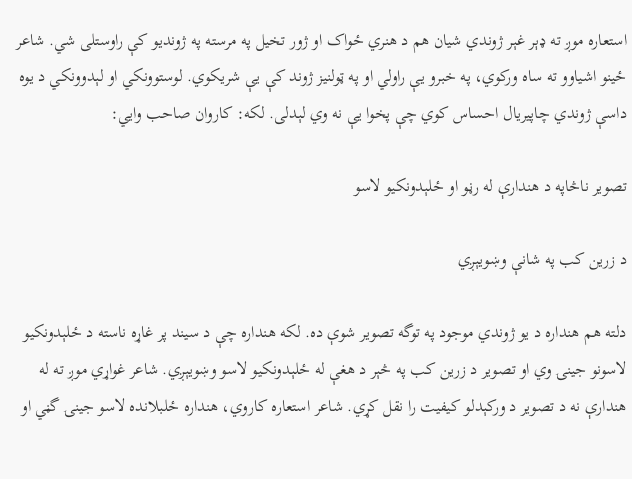استعاره موږ ته ډېر غېر ژوندي شیان هم د هنري ځواک او ژور تخیل په مرسته په ژوندیو کې راوستلی شي. شاعر ځینو اشیاوو ته ساه ورکوي، په خبرو یې راولي او په ټولنیز ژوند کې یې شریکوي. لوستوونکي او لېدوونکي د یوه داسې ژوندي چاپیریال احساس کوي چې پخوا یې نه وي لېدلی. لکه: کاروان صاحب وایي:

تصویر ناڅاپه د هندارې له رڼو او ځلېدونکیو لاسو

د زرین کب په شانې وښویېږي

دلته هم هنداره د یو ژوندي موجود په توگه تصویر شوې ده. لکه هنداره چې د سیند پر غاړه ناسته د ځلېدونکیو لاسونو جینۍ وي او تصویر د زرین کب په څېر د هغې له ځلېدونکیو لاسو وښویېږي. شاعر غواړي موږ ته له هندارې نه د تصویر د ورکېدلو کیفیت را نقل کړي. شاعر استعاره کاروي، هنداره ځلبلانده لاسو جینۍ گڼي او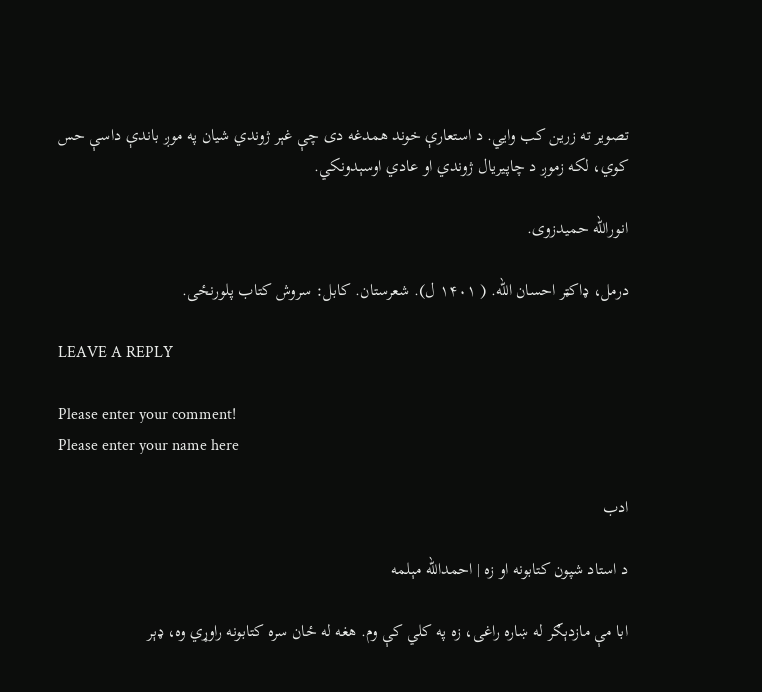تصویر ته زرین کب وایي. د استعارې خوند همدغه دی چې غېر ژوندي شیان په موږ باندې داسې حس کوي، لکه زموږ د چاپیریال ژوندي او عادي اوسېدونکي.

انورالله حمیدزوی.

درمل، ډاکټر احسان الله. ( ۱۴۰۱ ل). شعرستان. کابل: سروش کتاب پلورنځی.

LEAVE A REPLY

Please enter your comment!
Please enter your name here

ادب

د استاد شپون کتابونه او زه | احمدالله مېلمه

ابا مې مازدېګر له ښاره راغی، زه په کلي کې وم. هغه له ځان سره کتابونه راوړي وه، ډېر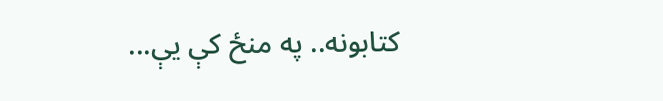کتابونه.. په منځ کې یې...